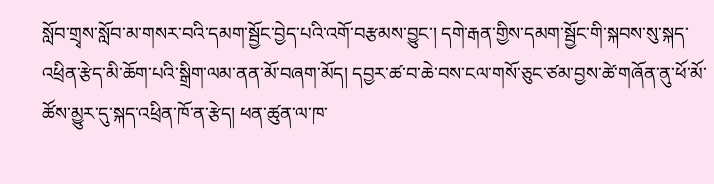སློབ་གྲྭས་སློབ་མ་གསར་བའི་དམག་སྦྱོང་བྱེད་པའི་འགོ་བརྩམས་བྱུང་། དགེ་རྒན་གྱིས་དམག་སྦྱོང་གི་སྐབས་སུ་སྐད་འཕྲིན་རྩེད་མི་ཆོག་པའི་སྒྲིག་ལམ་ནན་མོ་བཞག་མོད། དབྱར་ཚ་བ་ཆེ་བས་ངལ་གསོ་ཅུང་ཙམ་བྱས་ཚེ་གཞོན་ནུ་ཕོ་མོ་ཚོས་མྱུར་དུ་སྐད་འཕྲིན་ཁོ་ན་རྩེད། ཕན་ཚུན་ལ་ཁ་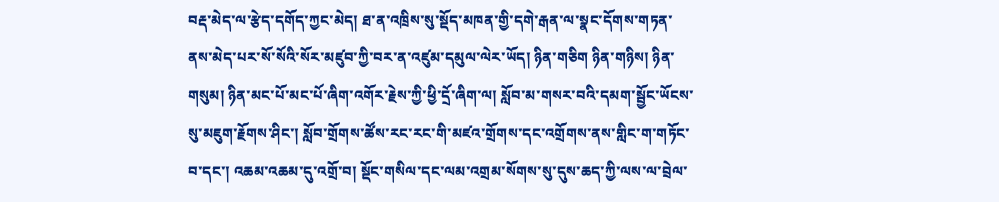བརྡ་མེད་ལ་རྩེད་དགོད་ཀྱང་མེད། ཐ་ན་འཁྲིས་སུ་སྡོད་མཁན་གྱི་དགེ་རྒན་ལ་སྣང་དོགས་གཏན་ནས་མེད་པར་སོ་སོའི་སོར་མཛུབ་ཀྱི་བར་ན་འཛུམ་དམུལ་ལེར་ཡོད། ཉིན་གཅིག ཉིན་གཉིས། ཉིན་གསུམ། ཉིན་མང་པོ་མང་པོ་ཞིག་འགོར་རྗེས་ཀྱི་ཕྱི་དྲོ་ཞིག་ལ། སློབ་མ་གསར་བའི་དམག་སྦྱོང་ཡོངས་སུ་མཇུག་རྗོགས་ཤིང་། སློབ་གྲོགས་ཚོས་རང་རང་གི་མཛའ་གྲོགས་དང་འགྲོགས་ནས་གླིང་ག་གཏོང་བ་དང་། འཆམ་འཆམ་དུ་འགྲོ་བ། སྡོང་གསིལ་དང་ལམ་འགྲམ་སོགས་སུ་དུས་ཆད་ཀྱི་ལས་ལ་བྲེལ་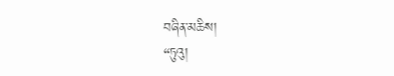བཞིན་མཆིས།
“ཏུའུ།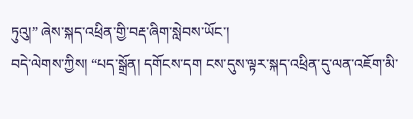ཏུའུ།” ཞེས་སྐད་འཕྲིན་གྱི་བརྡ་ཞིག་སླེབས་ཡོང་།
བདེ་ལེགས་ཀྱིས། “པད་སྒྲོན། དགོངས་དག ངས་དུས་ལྟར་སྐད་འཕྲིན་དུ་ལན་འཇོག་མི་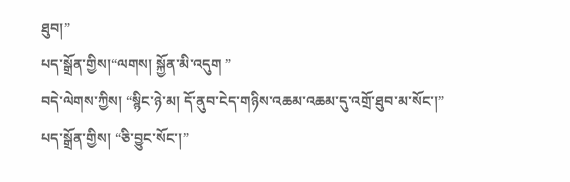ཐུབ།”
པད་སྒྲོན་གྱིས།“ལགས། སྐྱོན་མི་འདུག ”
བདེ་ལེགས་ཀྱིས། “སྙིང་ཉེ་མ། དོ་ནུབ་ངེད་གཉིས་འཆམ་འཆམ་དུ་འགྲོ་ཐུབ་མ་སོང་།”
པད་སྒྲོན་གྱིས། “ཅི་བྱུང་སོང་།”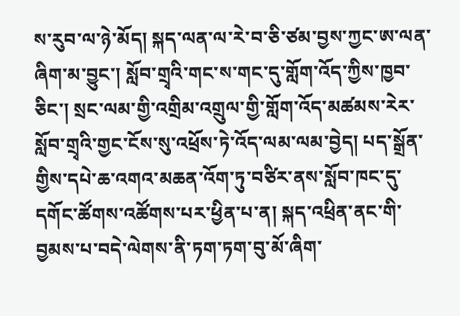ས་རུབ་ལ་ཉེ་མོད། སྐད་ལན་ལ་རེ་བ་ཅི་ཙམ་བྱས་ཀྱང་ཨ་ལན་ཞིག་མ་བྱུང་། སློབ་གྲྭའི་གང་ས་གང་དུ་གློག་འོད་ཀྱིས་ཁྱབ་ཅིང་། སྲང་ལམ་གྱི་འགྲིམ་འགྲུལ་གྱི་གློག་འོད་མཚམས་རེར་སློབ་གྲྭའི་གྱང་ངོས་སུ་འཕྲོས་ཏེ་འོད་ལམ་ལམ་བྱེད། པད་སྒྲོན་གྱིས་དཔེ་ཆ་འགའ་མཆན་འོག་ཏུ་བཙིར་ནས་སློབ་ཁང་དུ་དགོང་ཚོགས་འཚོགས་པར་ཕྱིན་པ་ན། སྐད་འཕྲིན་ནང་གི་བྱམས་པ་བདེ་ལེགས་ནི་ཏག་ཏག་བུ་མོ་ཞིག་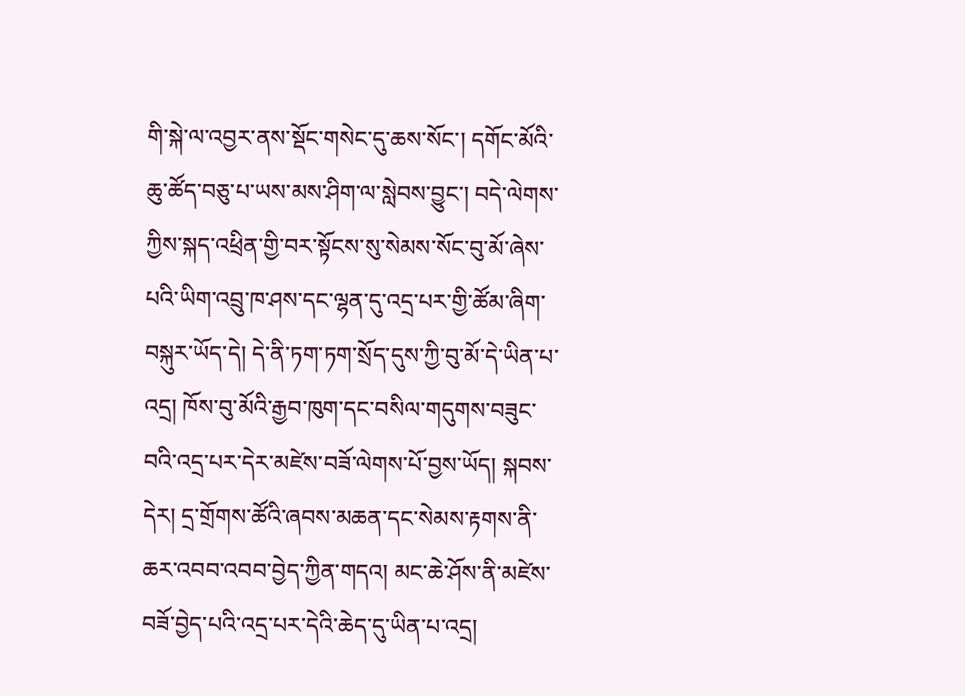གི་སྐེ་ལ་འབྱར་ནས་སྡོང་གསེང་དུ་ཆས་སོང་། དགོང་མོའི་ཆུ་ཚོད་བཅུ་པ་ཡས་མས་ཤིག་ལ་སླེབས་བྱུང་། བདེ་ལེགས་ཀྱིས་སྐད་འཕྲིན་གྱི་བར་སྟོངས་སུ་སེམས་སོང་བུ་མོ་ཞེས་པའི་ཡིག་འབྲུ་ཁ་ཤས་དང་ལྷན་དུ་འདྲ་པར་གྱི་ཚོམ་ཞིག་བསྐུར་ཡོད་དེ། དེ་ནི་ཏག་ཏག་སྲོད་དུས་ཀྱི་བུ་མོ་དེ་ཡིན་པ་འདྲ། ཁོས་བུ་མོའི་རྒྱབ་ཁུག་དང་བསིལ་གདུགས་བཟུང་བའི་འདྲ་པར་དེར་མཛེས་བཟོ་ལེགས་པོ་བྱས་ཡོད། སྐབས་དེར། དྲ་གྲོགས་ཚོའི་ཞབས་མཆན་དང་སེམས་རྟགས་ནི་ཆར་འབབ་འབབ་བྱེད་ཀྱིན་གདའ། མང་ཆེ་ཤོས་ནི་མཛེས་བཟོ་བྱེད་པའི་འདྲ་པར་དེའི་ཆེད་དུ་ཡིན་པ་འདྲ།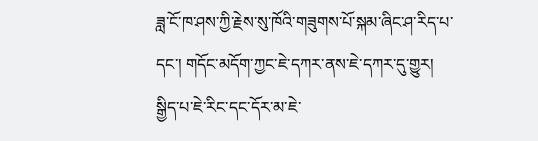ཟླ་ངོ་ཁ་ཤས་ཀྱི་རྗེས་སུ་ཁོའི་གཟུགས་པོ་སྐམ་ཞིང་ཤ་རིད་པ་དང་། གདོང་མདོག་ཀྱང་ཇེ་དཀར་ནས་ཇེ་དཀར་དུ་གྱུར། སྒྱིད་པ་ཇེ་རིང་དང་དོར་མ་ཇེ་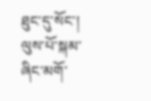ཐུང་དུ་སོང་། ལུས་པོ་སྐམ་ཞིང་མགོ་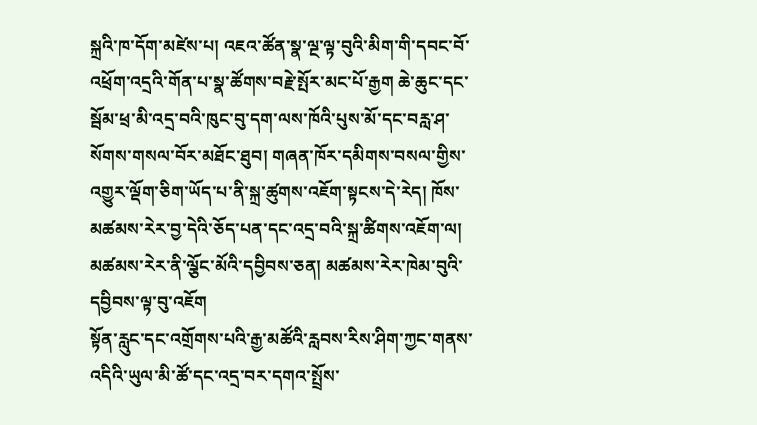སྐྲའི་ཁ་དོག་མཛེས་པ། འཇའ་ཚོན་སྣ་ལྔ་ལྟ་བུའི་མིག་གི་དབང་བོ་འཕྲོག་འདྲའི་གོན་པ་སྣ་ཚོགས་བརྗེ་སྤོར་མང་པོ་རྒྱག ཆེ་ཆུང་དང་སྦོམ་ཕྲ་མི་འདྲ་བའི་ཁུང་བུ་དག་ལས་ཁོའི་པུས་མོ་དང་བརླ་ཤ་སོགས་གསལ་བོར་མཐོང་ཐུབ། གཞན་ཁོར་དམིགས་བསལ་གྱིས་འགྱུར་ལྡོག་ཅིག་ཡོད་པ་ནི་སྐྲ་ཚུགས་འཇོག་སྟངས་དེ་རེད། ཁོས་མཚམས་རེར་བྱ་དེའི་ཅོད་པན་དང་འདྲ་བའི་སྐྲ་ཚིགས་འཇོག་ལ། མཚམས་རེར་ནི་ལྕོང་མོའི་དབྱིབས་ཅན། མཚམས་རེར་ཁེམ་བུའི་དབྱིབས་ལྟ་བུ་འཇོག
སྟོན་རླུང་དང་འགྲོགས་པའི་རྒྱ་མཚོའི་རླབས་རིས་ཤིག་ཀྱང་གནས་འདིའི་ཡུལ་མི་ཚོ་དང་འདྲ་བར་དགའ་སྤྲོས་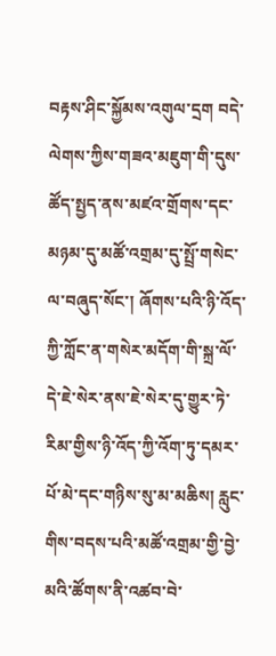བརྟས་ཤིང་སྐྱོམས་འགུལ་དྲག བདེ་ལེགས་ཀྱིས་གཟའ་མཇུག་གི་དུས་ཚོད་སྤྱད་ནས་མཛའ་གྲོགས་དང་མཉམ་དུ་མཚོ་འགྲམ་དུ་སྤྲོ་གསེང་ལ་བཞུད་སོང་། ཞོགས་པའི་ཉི་འོད་ཀྱི་ཀློང་ན་གསེར་མདོག་གི་སྐྲ་ལོ་དེ་ཇེ་སེར་ནས་ཇེ་སེར་དུ་གྱུར་ཏེ་རིམ་གྱིས་ཉི་འོད་ཀྱི་འོག་ཏུ་དམར་པོ་མེ་དང་གཉིས་སུ་མ་མཆིས། རླུང་གིས་བདས་པའི་མཚོ་འགྲམ་གྱི་བྱེ་མའི་ཚོགས་ནི་འཚབ་བེ་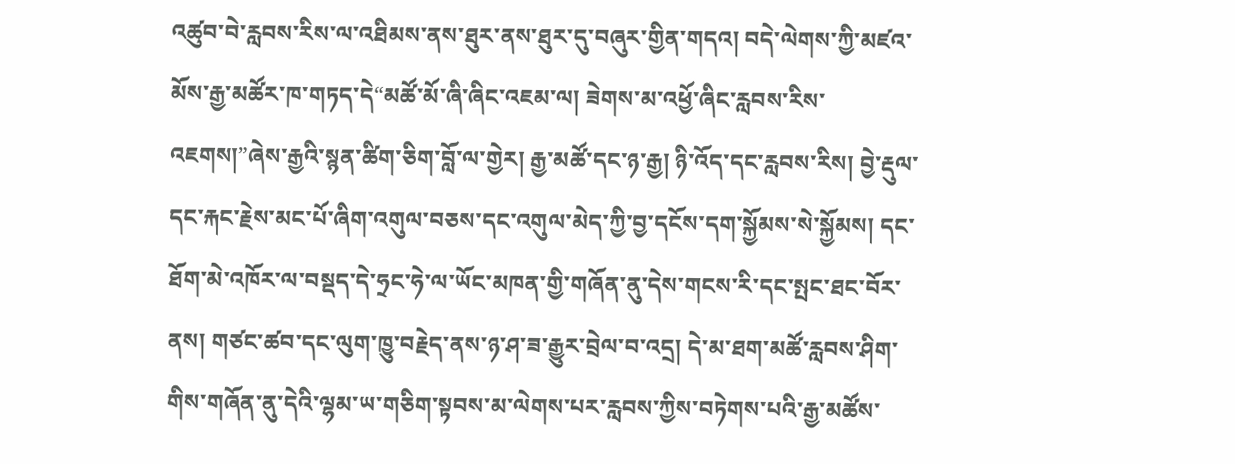འཚུབ་བེ་རླབས་རིས་ལ་འཐིམས་ནས་ཐུར་ནས་ཐུར་དུ་བཞུར་གྱིན་གདའ། བདེ་ལེགས་ཀྱི་མཛའ་མོས་རྒྱ་མཚོར་ཁ་གཏད་དེ“མཚོ་མོ་ཞི་ཞིང་འཇམ་ལ། ཟེགས་མ་འཕྱོ་ཞིང་རླབས་རིས་འཇགས།”ཞེས་རྒྱའི་སྙན་ཚིག་ཅིག་བློ་ལ་གྱེར། རྒྱ་མཚོ་དང་ཉ་རྒྱ། ཉི་འོད་དང་རླབས་རིས། བྱེ་རྡུལ་དང་རྐང་རྗེས་མང་པོ་ཞིག་འགུལ་བཅས་དང་འགུལ་མེད་ཀྱི་བྱ་དངོས་དག་སྐྱོམས་སེ་སྐྱོམས། དང་ཐོག་མེ་འཁོར་ལ་བསྡད་དེ་ཧྲང་ཧེ་ལ་ཡོང་མཁན་གྱི་གཞོན་ནུ་དེས་གངས་རི་དང་སྤང་ཐང་བོར་ནས། གཙང་ཚབ་དང་ལུག་ཁྱུ་བརྗེད་ནས་ཉ་ཤ་ཟ་རྒྱུར་བྲེལ་བ་འདྲ། དེ་མ་ཐག་མཚོ་རླབས་ཤིག་གིས་གཞོན་ནུ་དེའི་ལྷམ་ཡ་གཅིག་སྟབས་མ་ལེགས་པར་རླབས་ཀྱིས་བཏེགས་པའི་རྒྱ་མཚོས་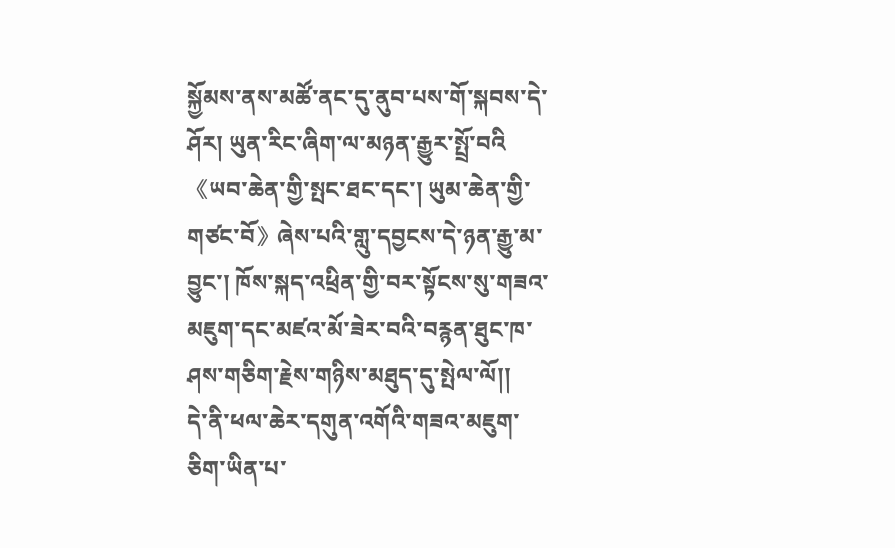སྐྱོམས་ནས་མཚོ་ནང་དུ་ནུབ་པས་གོ་སྐབས་དེ་ཤོར། ཡུན་རིང་ཞིག་ལ་མཉན་རྒྱུར་སྤྲོ་བའི《ཡབ་ཆེན་གྱི་སྤང་ཐང་དང་། ཡུམ་ཆེན་གྱི་གཙང་བོ》ཞེས་པའི་གླུ་དབྱངས་དེ་ཉན་རྒྱུ་མ་བྱུང་། ཁོས་སྐད་འཕྲིན་གྱི་བར་སྟོངས་སུ་གཟའ་མཇུག་དང་མཛའ་མོ་ཟེར་བའི་བརྙན་ཐུང་ཁ་ཤས་གཅིག་རྗེས་གཉིས་མཐུད་དུ་སྤེལ་ལོ།།
དེ་ནི་ཕལ་ཆེར་དགུན་འགོའི་གཟའ་མཇུག་ཅིག་ཡིན་པ་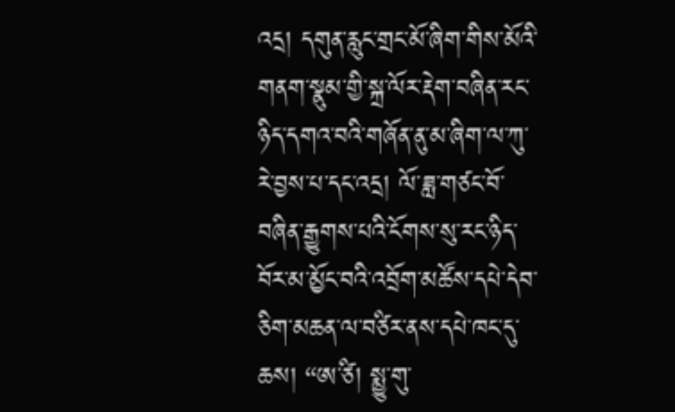འདྲ། དགུན་རླུང་གྲང་མོ་ཞིག་གིས་མོའི་གནག་སྣུམ་གྱི་སྐྲ་ལོར་རྡེག་བཞིན་རང་ཉིད་དགའ་བའི་གཞོན་ནུ་མ་ཞིག་ལ་ཀུ་རེ་བྱས་པ་དང་འདྲ། ལོ་ཟླ་གཙང་བོ་བཞིན་རྒྱུགས་པའི་ངོགས་སུ་རང་ཉིད་བོར་མ་མྱོང་བའི་འབྲོག་མཚོས་དཔེ་དེབ་ཅིག་མཆན་ལ་བཙིར་ནས་དཔེ་ཁང་དུ་ཆས། “ཨ་ཙི། སྨྱུ་གུ་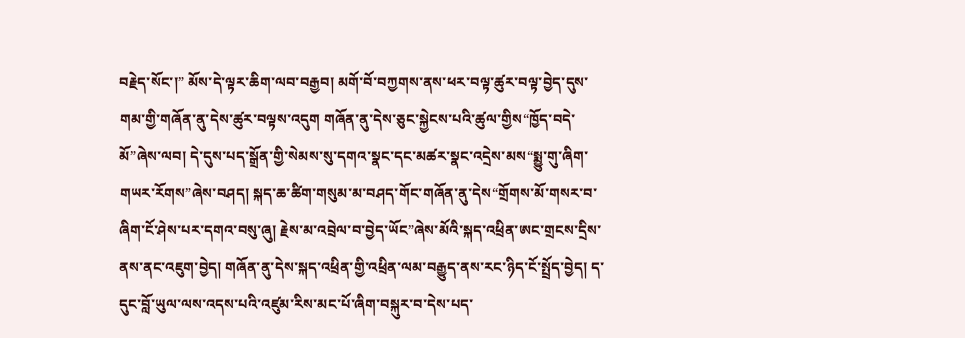བརྗེད་སོང་།” མོས་དེ་ལྟར་ཆིག་ལབ་བརྒྱབ། མགོ་བོ་བཀྱགས་ནས་ཕར་བལྟ་ཚུར་བལྟ་བྱེད་དུས་གམ་གྱི་གཞོན་ནུ་དེས་ཚུར་བལྟས་འདུག གཞོན་ནུ་དེས་ཅུང་སྐྱེངས་པའི་ཚུལ་གྱིས“ཁྱོད་བདེ་མོ”ཞེས་ལབ། དེ་དུས་པད་སྒྲོན་གྱི་སེམས་སུ་དགའ་སྣང་དང་མཚར་སྣང་འདྲེས་མས“སྨྱུ་གུ་ཞིག་གཡར་རོགས”ཞེས་བཤད། སྐད་ཆ་ཚིག་གསུམ་མ་བཤད་གོང་གཞོན་ནུ་དེས“གྲོགས་མོ་གསར་བ་ཞིག་ངོ་ཤེས་པར་དགའ་བསུ་ཞུ། རྗེས་མ་འབྲེལ་བ་བྱེད་ཡོང”ཞེས་མོའི་སྐད་འཕྲིན་ཨང་གྲངས་དྲིས་ནས་ནང་འཇུག་བྱེད། གཞོན་ནུ་དེས་སྐད་འཕྲིན་གྱི་འཕྲིན་ལམ་བརྒྱུད་ནས་རང་ཉིད་ངོ་སྤྲོད་བྱེད། ད་དུང་བློ་ཡུལ་ལས་འདས་པའི་འཛུམ་རིས་མང་པོ་ཞིག་བསྐུར་བ་དེས་པད་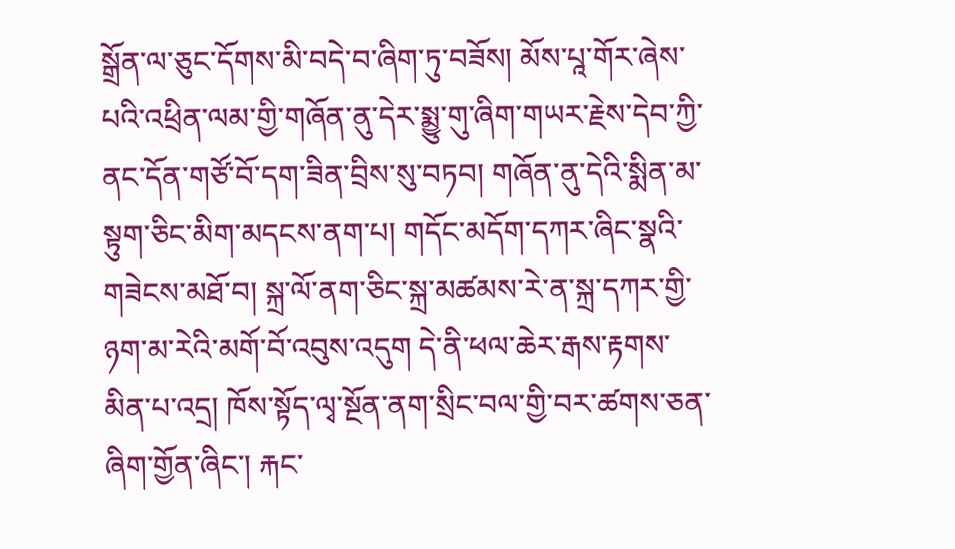སྒྲོན་ལ་ཅུང་དོགས་མི་བདེ་བ་ཞིག་ཏུ་བཟོས། མོས་པཱ་གོར་ཞེས་པའི་འཕྲིན་ལམ་གྱི་གཞོན་ནུ་དེར་སྨྱུ་གུ་ཞིག་གཡར་རྗེས་དེབ་ཀྱི་ནང་དོན་གཙོ་བོ་དག་ཟིན་བྲིས་སུ་བཏབ། གཞོན་ནུ་དེའི་སྨིན་མ་སྟུག་ཅིང་མིག་མདངས་ནག་པ། གདོང་མདོག་དཀར་ཞིང་སྣའི་གཟེངས་མཐོ་བ། སྐྲ་ལོ་ནག་ཅིང་སྐྲ་མཚམས་རེ་ན་སྐྲ་དཀར་གྱི་ཉག་མ་རེའི་མགོ་བོ་འབུས་འདུག དེ་ནི་ཕལ་ཆེར་རྒས་རྟགས་མིན་པ་འདྲ། ཁོས་སྟོད་ལྭ་སྔོན་ནག་སྲིང་བལ་གྱི་བར་ཚགས་ཅན་ཞིག་གྱོན་ཞིང་། རྐང་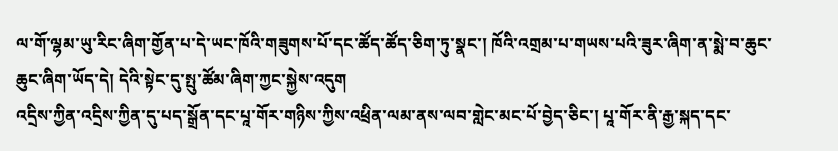ལ་གོ་ལྷམ་ཡུ་རིང་ཞིག་གྱོན་པ་དེ་ཡང་ཁོའི་གཟུགས་པོ་དང་ཚོད་ཚོད་ཅིག་ཏུ་སྣང་། ཁོའི་འགྲམ་པ་གཡས་པའི་ཟུར་ཞིག་ན་སྨེ་བ་ཆུང་ཆུང་ཞིག་ཡོད་དེ། དེའི་སྟེང་དུ་སྤུ་ཚོམ་ཞིག་ཀྱང་སྐྱེས་འདུག
འདྲིས་ཀྱིན་འདྲིས་ཀྱིན་དུ་པད་སྒྲོན་དང་པཱ་གོར་གཉིས་ཀྱིས་འཕྲིན་ལམ་ནས་ལབ་གླེང་མང་པོ་བྱེད་ཅིང་། པཱ་གོར་ནི་རྒྱ་སྐད་དང་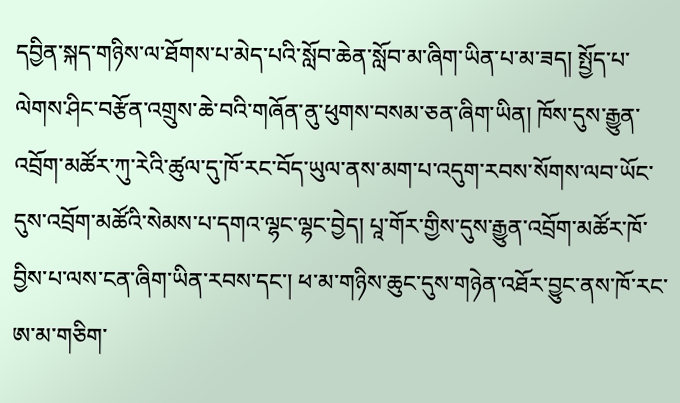དབྱིན་སྐད་གཉིས་ལ་ཐོགས་པ་མེད་པའི་སློབ་ཆེན་སློབ་མ་ཞིག་ཡིན་པ་མ་ཟད། སྤྱོད་པ་ལེགས་ཤིང་བརྩོན་འགྲུས་ཆེ་བའི་གཞོན་ནུ་ཕུགས་བསམ་ཅན་ཞིག་ཡིན། ཁོས་དུས་རྒྱུན་འབྲོག་མཚོར་ཀུ་རེའི་ཚུལ་དུ་ཁོ་རང་བོད་ཡུལ་ནས་མག་པ་འདུག་རབས་སོགས་ལབ་ཡོང་དུས་འབྲོག་མཚོའི་སེམས་པ་དགའ་ལྷང་ལྷང་བྱེད། པཱ་གོར་གྱིས་དུས་རྒྱུན་འབྲོག་མཚོར་ཁོ་བྱིས་པ་ལས་ངན་ཞིག་ཡིན་རབས་དང་། ཕ་མ་གཉིས་ཆུང་དུས་གཉེན་འཐོར་བྱུང་ནས་ཁོ་རང་ཨ་མ་གཅིག་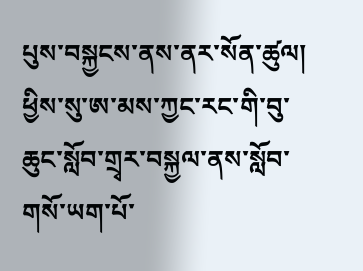པུས་བསྐྱངས་ནས་ནར་སོན་ཚུལ། ཕྱིས་སུ་ཨ་མས་ཀྱང་རང་གི་བུ་ཆུང་སློབ་གྲྭར་བསྐྱལ་ནས་སློབ་གསོ་ཡག་པོ་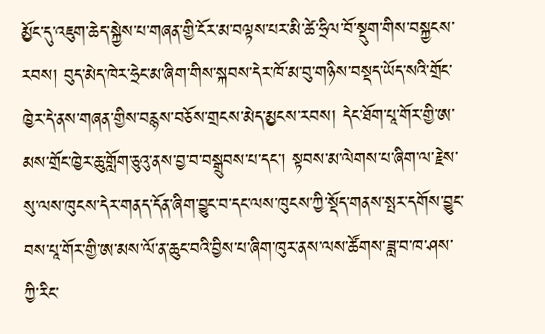མྱོང་དུ་འཇུག་ཆེད་སྐྱེས་པ་གཞན་གྱི་ངོར་མ་བལྟས་པར་མི་ཚེ་ཧྲིལ་བོ་སྡུག་གིས་བསྐྱངས་རབས། བུད་མེད་ཁེར་ཧྲེང་མ་ཞིག་གིས་སྐབས་དེར་ཁོ་མ་བུ་གཉིས་བསྡད་ཡོད་སའི་གྲོང་ཁྱེར་དེ་ནས་གཞན་གྱིས་བརྙས་བཅོས་གྲངས་མེད་མྱངས་རབས། དེང་ཐོག་པཱ་གོར་གྱི་ཨ་མས་གྲོང་ཁྱེར་ཆུ་གློག་ཅུའུ་ནས་བྱ་བ་བསྒྲུབས་པ་དང་། སྟབས་མ་ལེགས་པ་ཞིག་ལ་རྗེས་སུ་ལས་ཁུངས་དེར་གནད་དོན་ཞིག་བྱུང་བ་དང་ལས་ཁུངས་ཀྱི་སྡོད་གནས་སྤར་དགོས་བྱུང་བས་པཱ་གོར་གྱི་ཨ་མས་ལོ་ན་ཆུང་བའི་བྱིས་པ་ཞིག་ཁུར་ནས་ལས་ཚོགས་ཟླ་བ་ཁ་ཤས་ཀྱི་རིང་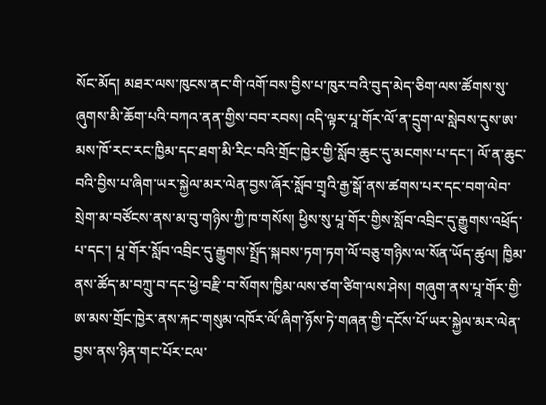སོང་མོད། མཐར་ལས་ཁུངས་ནང་གི་འགོ་བས་བྱིས་པ་ཁུར་བའི་བུད་མེད་ཅིག་ལས་ཚོགས་སུ་ཞུགས་མི་ཆོག་པའི་བཀའ་ནན་གྱིས་བབ་རབས། འདི་ལྟར་པཱ་གོར་ལོ་ན་དྲུག་ལ་སླེབས་དུས་ཨ་མས་ཁོ་རང་རང་ཁྱིམ་དང་ཐག་མི་རིང་བའི་གྲོང་ཁྱེར་གྱི་སློབ་ཆུང་དུ་མངགས་པ་དང་། ལོ་ན་ཆུང་བའི་བྱིས་པ་ཞིག་ཡར་སྐྱེལ་མར་ལེན་བྱས་ཞོར་སློབ་གྲྭའི་རྒྱ་སྒོ་ནས་ཚགས་པར་དང་བག་ལེབ་སྲེག་མ་བཙོངས་ནས་མ་བུ་གཉིས་ཀྱི་ཁ་གསོས། ཕྱིས་སུ་པཱ་གོར་གྱིས་སློབ་འབྲིང་དུ་རྒྱུགས་འཕྲོད་པ་དང་། པཱ་གོར་སློབ་འབྲིང་དུ་རྒྱུགས་སྤྲོད་སྐབས་ཏག་ཏག་ལོ་བཅུ་གཉིས་ལ་སོན་ཡོད་ཚུལ། ཁྱིམ་ནས་ཚོད་མ་བཀྲུ་བ་དང་ཕྱེ་བརྫི་བ་སོགས་ཁྱིམ་ལས་ཙག་ཙིག་ལས་ཤེས། གཞུག་ནས་པཱ་གོར་གྱི་ཨ་མས་གྲོང་ཁྱེར་ནས་རྐང་གསུམ་འཁོར་ལོ་ཞིག་ཉོས་ཏེ་གཞན་གྱི་དངོས་པོ་ཡར་སྐྱེལ་མར་ལེན་བྱས་ནས་ཉིན་གང་པོར་ངལ་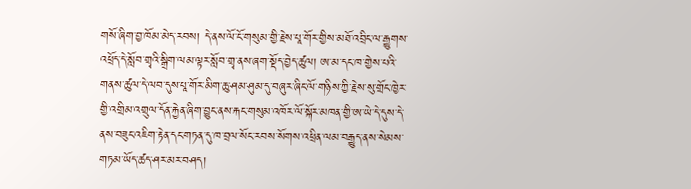གསོ་ཞིག་བྱ་ཁོམ་མེད་རབས། དེ་ནས་ལོ་ངོ་གསུམ་གྱི་རྗེས་པཱ་གོར་གྱིས་མཐོ་འབྲིང་ལ་རྒྱུགས་འཕྲོད་དེ་སློབ་གྲྭའི་སྒྲིག་ལམ་ལྟར་སློབ་གྲྭ་ནས་ཞག་སྡོད་བྱེད་ཚུལ། ཨ་མ་དང་ཁ་གྱེས་པའི་གནས་ཚུལ་དེ་ལབ་དུས་པཱ་གོར་མིག་ཆུ་ཤམ་ཤུམ་དུ་བཞུར་ཞིང་ལོ་གཉིས་ཀྱི་རྗེས་སུ་གྲོང་ཁྱེར་གྱི་འགྲིམ་འགྲུལ་དོན་རྐྱེན་ཞིག་བྱུང་ནས་རྐང་གསུམ་འཁོར་ལོ་སྐོར་མཁན་གྱི་ཨ་ཡེ་དེ་དུས་དེ་ནས་བཟུང་འཇིག་རྟེན་དང་གཏན་དུ་ཁ་བྲལ་སོང་རབས་སོགས་འཕྲིན་ལམ་བརྒྱུད་ནས་སེམས་གཏམ་ཡོད་ཚད་ཤར་མར་བཤད།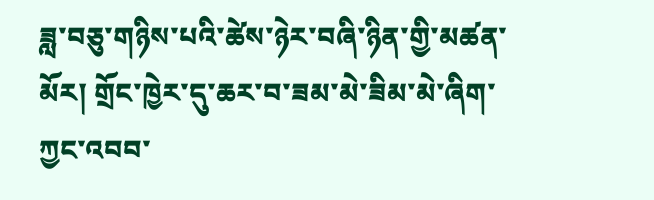ཟླ་བཅུ་གཉིས་པའི་ཚེས་ཉེར་བཞི་ཉིན་གྱི་མཚན་མོར། གྲོང་ཁྱེར་དུ་ཆར་བ་ཟམ་མེ་ཟིམ་མེ་ཞིག་ཀྱང་འབབ་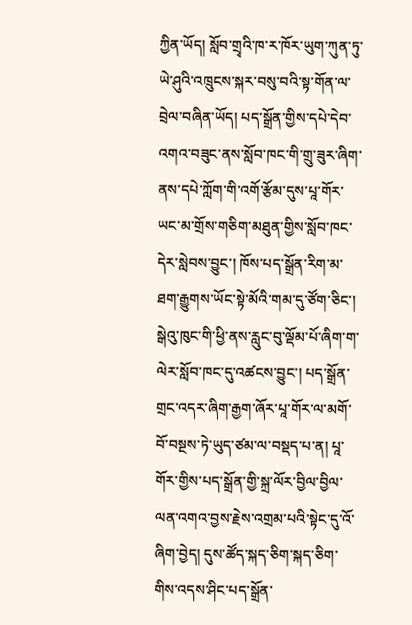ཀྱིན་ཡོད། སློབ་གྲྭའི་ཁ་ར་ཁོར་ཡུག་ཀུན་ཏུ་ཡེ་ཤུའི་འཁྲུངས་སྐར་བསུ་བའི་སྟ་གོན་ལ་བྲེལ་བཞིན་ཡོད། པད་སྒྲོན་གྱིས་དཔེ་དེབ་འགའ་བཟུང་ནས་སློབ་ཁང་གི་གྲུ་ཟུར་ཞིག་ནས་དཔེ་ཀློག་གི་འགོ་རྩོམ་དུས་པཱ་གོར་ཡང་མ་གྲོས་གཅིག་མཐུན་གྱིས་སློབ་ཁང་དེར་སླེབས་བྱུང་། ཁོས་པད་སྒྲོན་རིག་མ་ཐག་རྒྱུགས་ཡོང་སྟེ་མོའི་གམ་དུ་ཙོག་ཅིང་། སྒེའུ་ཁུང་གི་ཕྱི་ནས་རླུང་བུ་ལྡོམ་པོ་ཞིག་ག་ལེར་སློབ་ཁང་དུ་འཚངས་བྱུང་། པད་སྒྲོན་གྲང་འདར་ཞིག་རྒྱག་ཞོར་པཱ་གོར་ལ་མགོ་བོ་བསྔས་ཏེ་ཡུད་ཙམ་ལ་བསྡད་པ་ན། པཱ་གོར་གྱིས་པད་སྒྲོན་གྱི་སྐྲ་ལོར་བྱིལ་བྱིལ་ལན་འགའ་བྱས་རྗེས་འགྲམ་པའི་སྟེང་དུ་འོ་ཞིག་བྱེད། དུས་ཚོད་སྐད་ཅིག་སྐད་ཅིག་གིས་འདས་ཤིང་པད་སྒྲོན་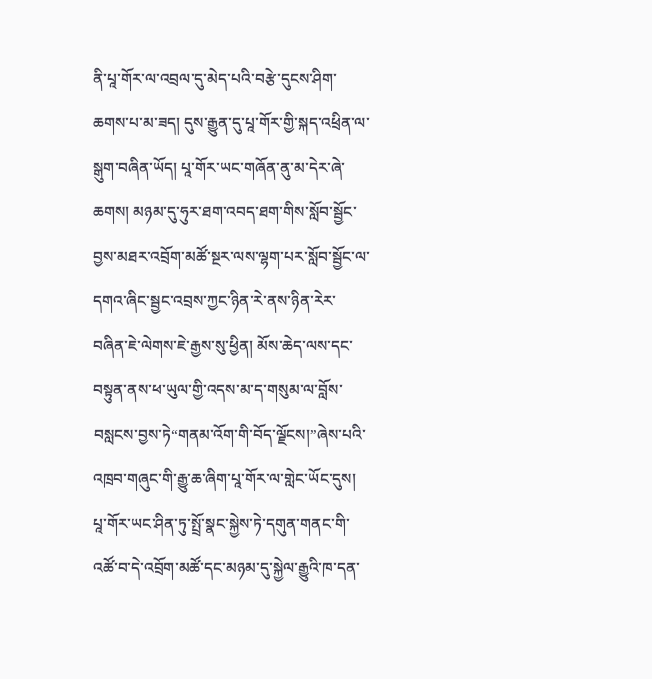ནི་པཱ་གོར་ལ་འབྲལ་དུ་མེད་པའི་བརྩེ་དུངས་ཤིག་ཆགས་པ་མ་ཟད། དུས་རྒྱུན་དུ་པཱ་གོར་གྱི་སྐད་འཕྲིན་ལ་སྒུག་བཞིན་ཡོད། པཱ་གོར་ཡང་གཞོན་ནུ་མ་དེར་ཞེ་ཆགས། མཉམ་དུ་ཧུར་ཐག་འབད་ཐག་གིས་སློབ་སྦྱོང་བྱས་མཐར་འབྲོག་མཚོ་སྔར་ལས་ལྷག་པར་སློབ་སྦྱོང་ལ་དགའ་ཞིང་སྦྱང་འབྲས་ཀྱང་ཉིན་རེ་ནས་ཉིན་རེར་བཞིན་ཇེ་ལེགས་ཇེ་རྒྱས་སུ་ཕྱིན། མོས་ཆེད་ལས་དང་བསྟུན་ནས་ཕ་ཡུལ་གྱི་འདས་མ་ད་གསུམ་ལ་བློས་བསླངས་བྱས་ཏེ“གནམ་འོག་གི་བོད་ལྗོངས།”ཞེས་པའི་འཁྲབ་གཞུང་གི་རྒྱུ་ཆ་ཞིག་པཱ་གོར་ལ་གླེང་ཡོང་དུས། པཱ་གོར་ཡང་ཤིན་ཏུ་སྤྲོ་སྣང་སྐྱེས་ཏེ་དགུན་གནང་གི་འཚོ་བ་དེ་འབྲོག་མཚོ་དང་མཉམ་དུ་སྐྱེལ་རྒྱུའི་ཁ་དན་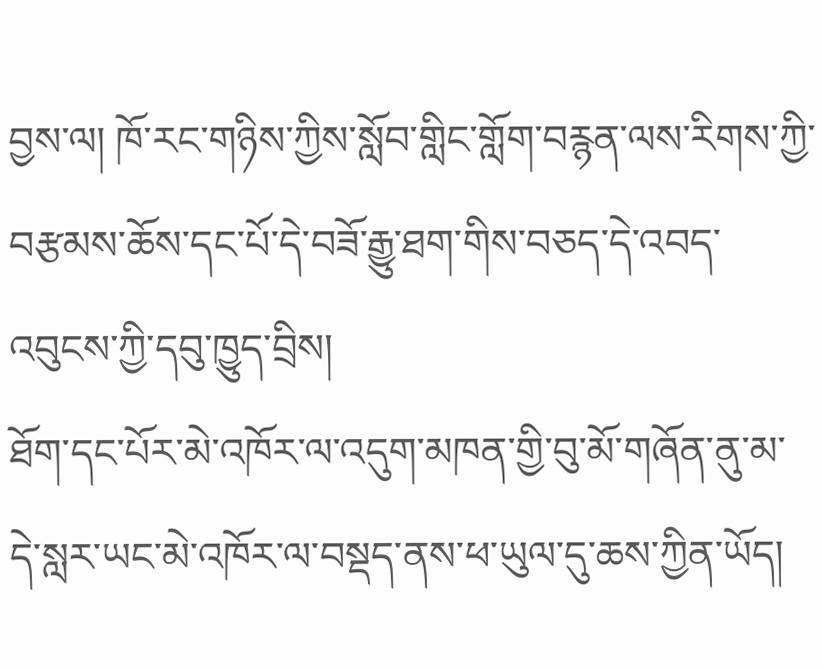བྱས་ལ། ཁོ་རང་གཉིས་ཀྱིས་སློབ་གླིང་གློག་བརྙན་ལས་རིགས་ཀྱི་བརྩམས་ཆོས་དང་པོ་དེ་བཟོ་རྒྱུ་ཐག་གིས་བཅད་དེ་འབད་འབུངས་ཀྱི་དབུ་ཁྱུད་བྲིས།
ཐོག་དང་པོར་མེ་འཁོར་ལ་འདུག་མཁན་གྱི་བུ་མོ་གཞོན་ནུ་མ་དེ་སླར་ཡང་མེ་འཁོར་ལ་བསྡད་ནས་ཕ་ཡུལ་དུ་ཆས་ཀྱིན་ཡོད།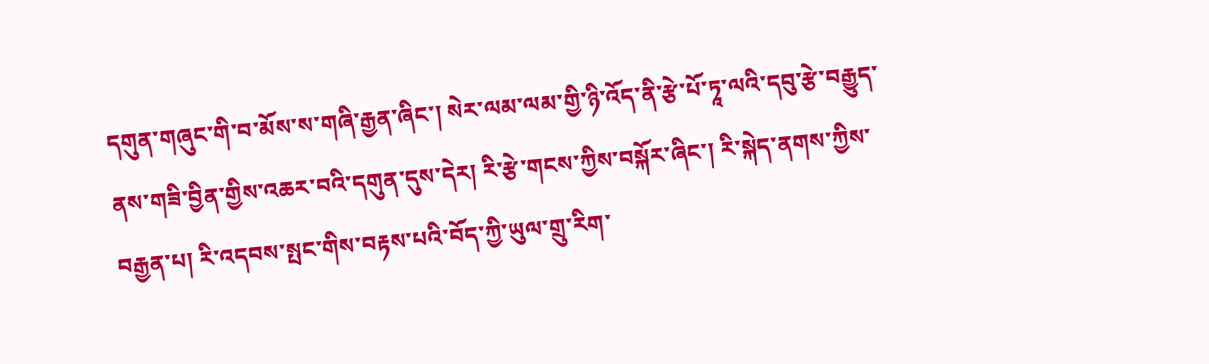དགུན་གཞུང་གི་བ་མོས་ས་གཞི་རྒྱན་ཞིང་། སེར་ལམ་ལམ་གྱི་ཉི་འོད་ནི་རྩེ་པོ་ཏཱ་ལའི་དབུ་རྩེ་བརྒྱུད་ནས་གཟི་བྱིན་གྱིས་འཆར་བའི་དགུན་དུས་དེར། རི་རྩེ་གངས་ཀྱིས་བསྐོར་ཞིང་། རི་སྐེད་ནགས་ཀྱིས་བརྒྱན་པ། རི་འདབས་སྤང་གིས་བརྟས་པའི་བོད་ཀྱི་ཡུལ་གྲུ་རིག་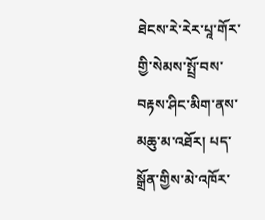ཐེངས་རེ་རེར་པཱ་གོར་གྱི་སེམས་སྤྲོ་བས་བརྟས་ཤིང་མིག་ནས་མཆུ་མ་འཐོར། པད་སྒྲོན་གྱིས་མེ་འཁོར་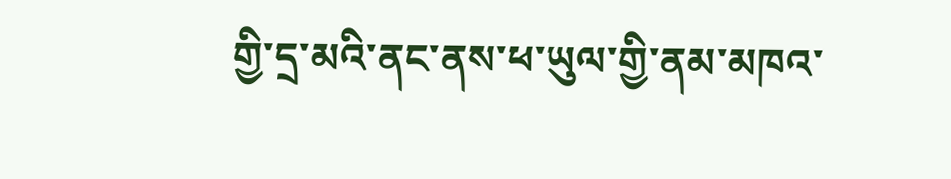གྱི་དྲ་མའི་ནང་ནས་ཕ་ཡུལ་གྱི་ནམ་མཁའ་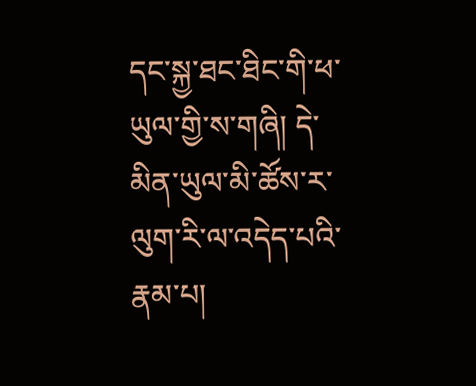དང་སྐྱ་ཐང་ཐིང་གི་ཕ་ཡུལ་གྱི་ས་གཞི། དེ་མིན་ཡུལ་མི་ཚོས་ར་ལུག་རི་ལ་འདེད་པའི་རྣམ་པ།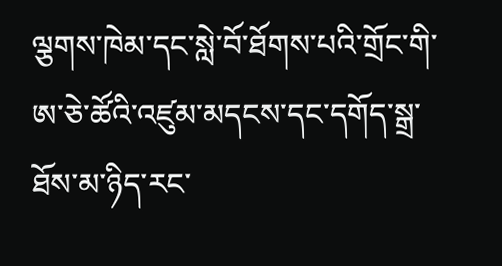ལྕགས་ཁེམ་དང་སླེ་བོ་ཐོགས་པའི་གྲོང་གི་ཨ་ཅེ་ཚོའི་འཛུམ་མདངས་དང་དགོད་སྒྲ་ཐོས་མ་ཉིད་རང་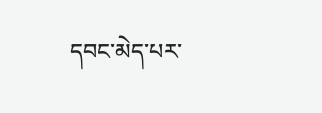དབང་མེད་པར་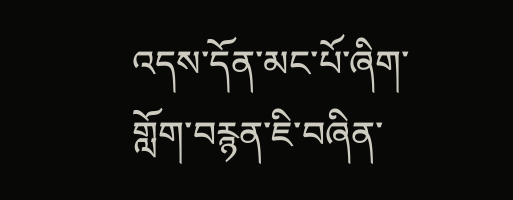འདས་དོན་མང་པོ་ཞིག་གློག་བརྙན་ཇི་བཞིན་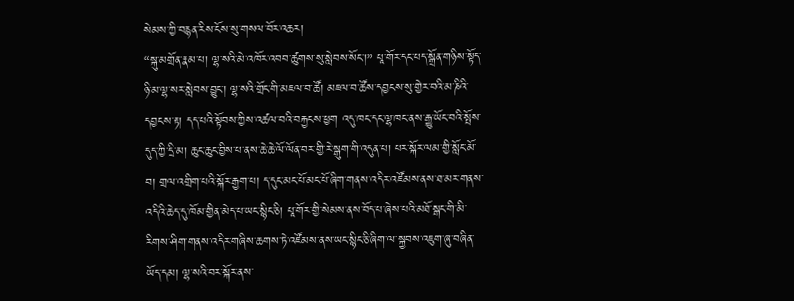སེམས་ཀྱི་བརྙན་རིས་ངོས་སུ་གསལ་བོར་འཆར།
“སྐུ་མགྲོན་རྣམ་པ། ལྷ་སའི་མེ་འཁོར་འབབ་ཚུགས་སུ་སླེབས་སོང་།” པཱ་གོར་དང་པད་སྒྲོན་གཉིས་སྟོད་ཉི་མ་ལྷ་སར་སླེབས་བྱུང་། ལྷ་སའི་གྲོང་གི་མཇལ་བ་ཚོ། མཇལ་བ་ཚོས་དབྱངས་སུ་གྱེར་བའི་མ་ཎིའི་དབྱངས་རྟ། དད་པའི་སྟོབས་ཀྱིས་འཚལ་བའི་བརྐྱངས་ཕྱག འདུ་ཁང་དང་ལྷ་ཁང་ནས་རྒྱུ་ཡོང་བའི་སྤོས་དུད་ཀྱི་དྲི་མ། ཆུང་ཆུང་བྱིས་པ་ནས་ཆེ་ཆེ་ལོ་ལོན་བར་གྱི་རེ་སྒུག་གི་འདུན་པ། པར་སྐོར་ལམ་གྱི་སློང་མོ་བ། གྲལ་འགྲིག་པའི་སྐོར་རྒྱག་པ། ད་དུང་མང་པོ་མང་པོ་ཞིག་གནས་འདིར་འཛོམས་ནས་ཐ་མར་གནས་འདིའི་ཆེད་དུ་ཁོམ་གྱིན་མེད་པ་ཡང་སྙིང་ཅི། པཱ་གོར་གྱི་སེམས་ནས་བོད་པ་ཞེས་པའི་མཐོ་སྒང་གི་མི་རིགས་ཤིག་གནས་འདིར་གཞིས་ཆགས་ཏེ་འཛོམས་ནས་ཡང་སྙིང་ཅི་ཞིག་ལ་སྐྱབས་འཇུག་ཞུ་བཞིན་ཡོད་དམ། ལྷ་སའི་བར་སྐོར་ནས་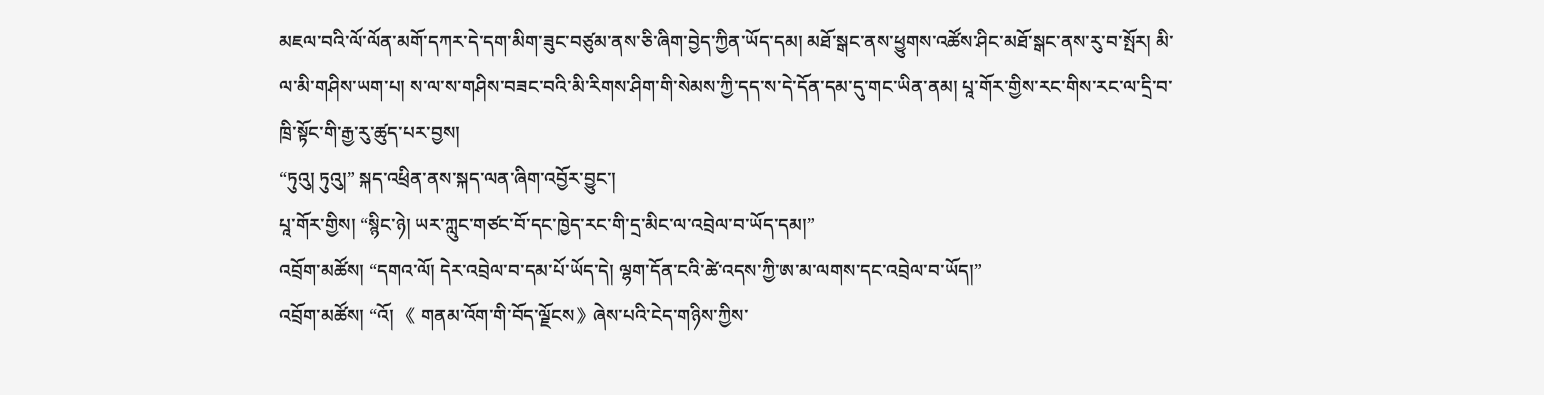མཇལ་བའི་ལོ་ལོན་མགོ་དཀར་དེ་དག་མིག་ཟུང་བཙུམ་ནས་ཅི་ཞིག་བྱེད་ཀྱིན་ཡོད་དམ། མཐོ་སྒང་ནས་ཕྱུགས་འཚོས་ཤིང་མཐོ་སྒང་ནས་རུ་བ་སྤོར། མི་ལ་མི་གཤིས་ཡག་པ། ས་ལ་ས་གཤིས་བཟང་བའི་མི་རིགས་ཤིག་གི་སེམས་ཀྱི་དད་ས་དེ་དོན་དམ་དུ་གང་ཡིན་ནམ། པཱ་གོར་གྱིས་རང་གིས་རང་ལ་དྲི་བ་ཁྲི་སྟོང་གི་རྒྱ་རུ་ཚུད་པར་བྱས།
“ཏུའུ། ཏུའུ།” སྐད་འཕྲིན་ནས་སྐད་ལན་ཞིག་འབྱོར་བྱུང་།
པཱ་གོར་གྱིས། “སྙིང་ཉེ། ཡར་ཀླུང་གཙང་བོ་དང་ཁྱེད་རང་གི་དྲ་མིང་ལ་འབྲེལ་བ་ཡོད་དམ།”
འབྲོག་མཚོས། “དགའ་ལོ། དེར་འབྲེལ་བ་དམ་པོ་ཡོད་དེ། ལྷག་དོན་ངའི་ཚེ་འདས་ཀྱི་ཨ་མ་ལགས་དང་འབྲེལ་བ་ཡོད།”
འབྲོག་མཚོས། “འོ། 《 གནམ་འོག་གི་བོད་ལྗོངས》ཞེས་པའི་ངེད་གཉིས་ཀྱིས་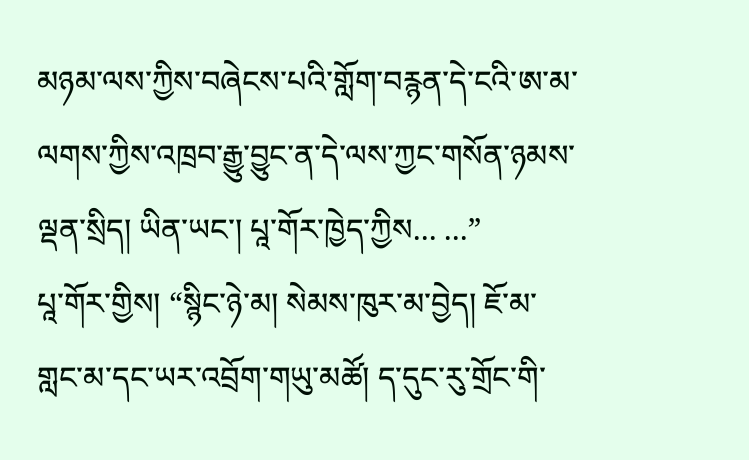མཉམ་ལས་ཀྱིས་བཞེངས་པའི་གློག་བརྙན་དེ་ངའི་ཨ་མ་ལགས་ཀྱིས་འཁྲབ་རྒྱུ་བྱུང་ན་དེ་ལས་ཀྱང་གསོན་ཉམས་ལྡན་སྲིད། ཡིན་ཡང་། པཱ་གོར་ཁྱེད་ཀྱིས... ...”
པཱ་གོར་གྱིས། “སྙིང་ཉེ་མ། སེམས་ཁུར་མ་བྱེད། ཇོ་མ་གླང་མ་དང་ཡར་འབྲོག་གཡུ་མཚོ། ད་དུང་རུ་གྲོང་གི་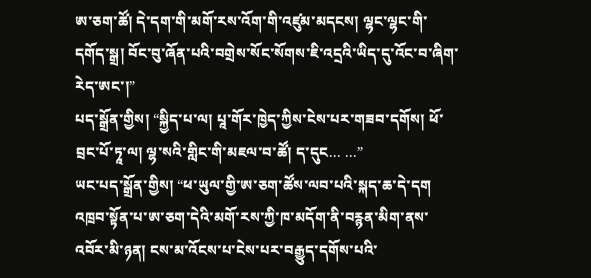ཨ་ཅག་ཚོ། དེ་དག་གི་མགོ་རས་འོག་གི་འཛུམ་མདངས། ལྷང་ལྷང་གི་དགོད་སྒྲ། བོང་བུ་ཞོན་པའི་བགྲེས་སོང་སོགས་ཇི་འདྲའི་ཡིད་དུ་འོང་བ་ཞིག་རེད་ཨང་།”
པད་སྒྲོན་གྱིས། “སྐྱིད་པ་ལ། པཱ་གོར་ཁྱེད་ཀྱིས་ངེས་པར་གཟབ་དགོས། ཕོ་བྲང་པོ་ཏཱ་ལ། ལྷ་སའི་གླིང་གི་མཇལ་བ་ཚོ། ད་དུང... ...”
ཡང་པད་སྒྲོན་གྱིས། “ཕ་ཡུལ་གྱི་ཨ་ཅག་ཚོས་ལབ་པའི་སྐད་ཆ་དེ་དག འཁྲབ་སྟོན་པ་ཨ་ཅག་དེའི་མགོ་རས་ཀྱི་ཁ་མདོག་ནི་བརྙན་མིག་ནས་འབོར་མི་ཉན། ངས་མ་འོངས་པ་ངེས་པར་བརྒྱུད་དགོས་པའི་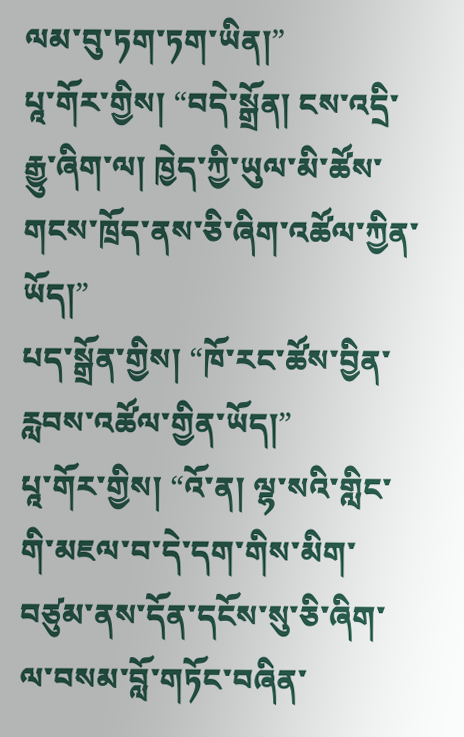ལམ་བུ་ཏག་ཏག་ཡིན།”
པཱ་གོར་གྱིས། “བདེ་སྒྲོན། ངས་འདྲི་རྒྱུ་ཞིག་ལ། ཁྱེད་ཀྱི་ཡུལ་མི་ཚོས་གངས་ཁྲོད་ནས་ཅི་ཞིག་འཚོལ་ཀྱིན་ཡོད།”
པད་སྒྲོན་གྱིས། “ཁོ་རང་ཚོས་བྱིན་རླབས་འཚོལ་གྱིན་ཡོད།”
པཱ་གོར་གྱིས། “འོ་ན། ལྷ་སའི་གླིང་གི་མཇལ་བ་དེ་དག་གིས་མིག་བཙུམ་ནས་དོན་དངོས་སུ་ཅི་ཞིག་ལ་བསམ་བློ་གཏོང་བཞིན་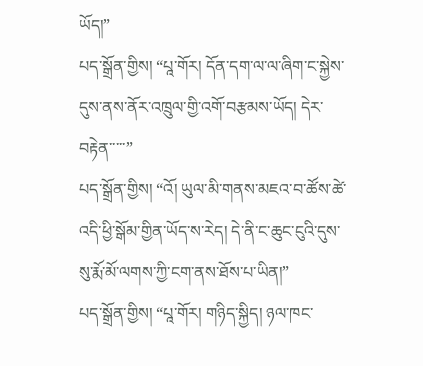ཡོད།”
པད་སྒྲོན་གྱིས། “པཱ་གོར། དོན་དག་ལ་ལ་ཞིག་ང་སྐྱེས་དུས་ནས་ནོར་འཁྲུལ་གྱི་འགོ་བརྩམས་ཡོད། དེར་བརྟེན་་་་་”
པད་སྒྲོན་གྱིས། “འོ། ཡུལ་མི་གནས་མཇའ་བ་ཚོས་ཚེ་འདི་ཕྱི་སྒོམ་གྱིན་ཡོད་ས་རེད། དེ་ནི་ང་ཆུང་ངུའི་དུས་སུ་རྨོ་མོ་ལགས་ཀྱི་ངག་ནས་ཐོས་པ་ཡིན།”
པད་སྒྲོན་གྱིས། “པཱ་གོར། གཉིད་སྐྱིད། ཉལ་ཁང་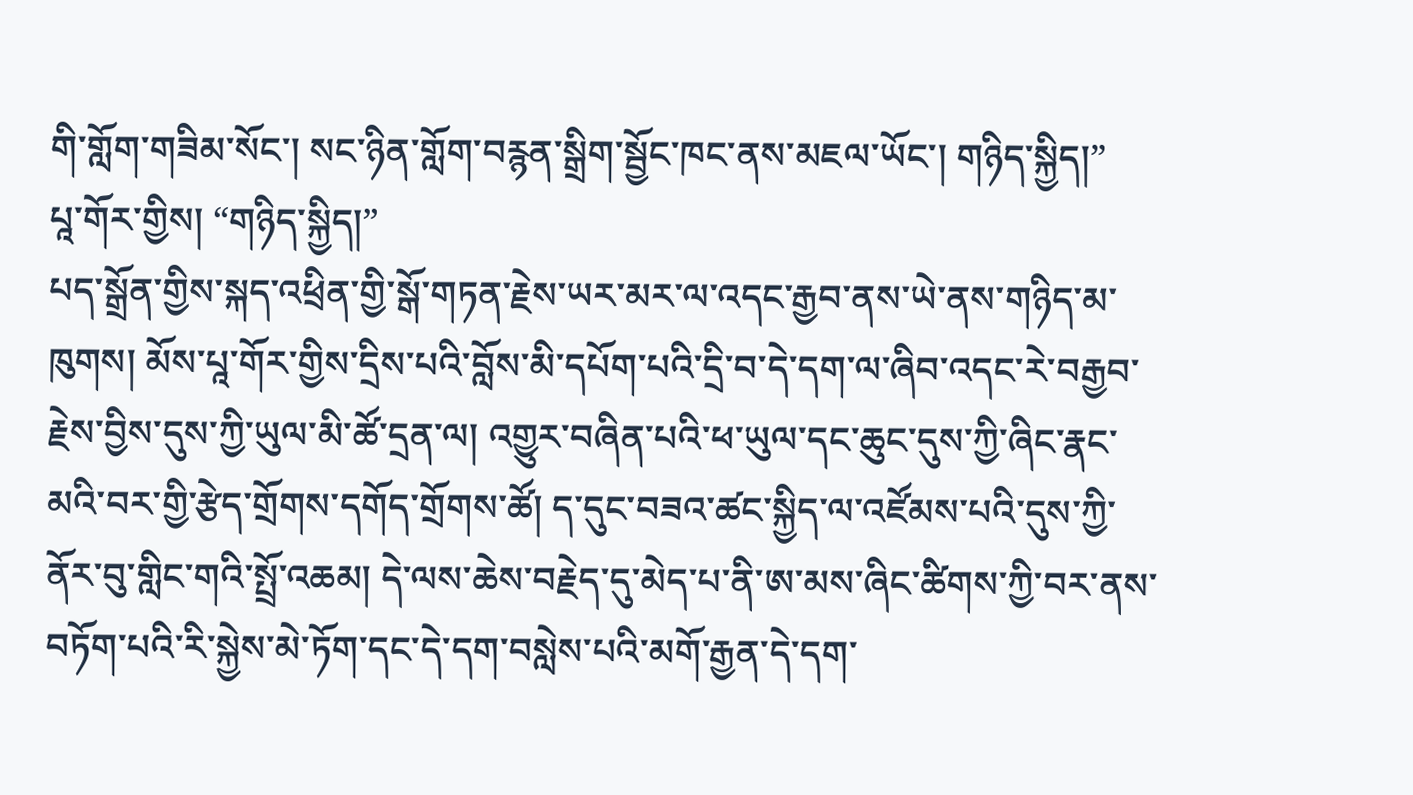གི་གློག་གཟིམ་སོང་། སང་ཉིན་གློག་བརྙན་སྒྲིག་སྦྱོང་ཁང་ནས་མཇལ་ཡོང་། གཉིད་སྐྱིད།”
པཱ་གོར་གྱིས། “གཉིད་སྐྱིད།”
པད་སྒྲོན་གྱིས་སྐད་འཕྲིན་གྱི་སྒོ་གཏན་རྗེས་ཡར་མར་ལ་འདང་རྒྱབ་ནས་ཡེ་ནས་གཉིད་མ་ཁུགས། མོས་པཱ་གོར་གྱིས་དྲིས་པའི་བློས་མི་དཔོག་པའི་དྲི་བ་དེ་དག་ལ་ཞིབ་འདང་རེ་བརྒྱབ་རྗེས་བྱིས་དུས་ཀྱི་ཡུལ་མི་ཚོ་དྲན་ལ། འགྱུར་བཞིན་པའི་ཕ་ཡུལ་དང་ཆུང་དུས་ཀྱི་ཞིང་རྣང་མའི་བར་གྱི་རྩེད་གྲོགས་དགོད་གྲོགས་ཚོ། ད་དུང་བཟའ་ཚང་སྐྱིད་ལ་འཛོམས་པའི་དུས་ཀྱི་ནོར་བུ་གླིང་གའི་སྤྲོ་འཆམ། དེ་ལས་ཆེས་བརྗེད་དུ་མེད་པ་ནི་ཨ་མས་ཞིང་ཚིགས་ཀྱི་བར་ནས་བཏོག་པའི་རི་སྐྱེས་མེ་ཏོག་དང་དེ་དག་བསླེས་པའི་མགོ་རྒྱན་དེ་དག་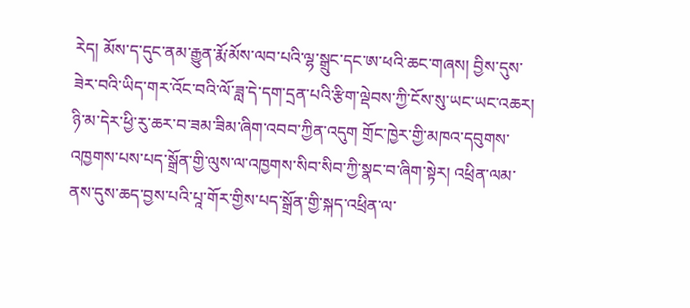རེད། མོས་ད་དུང་ནམ་རྒྱུན་རྨོ་མོས་ལབ་པའི་ལྷ་སྒྲུང་དང་ཨ་ཕའི་ཆང་གཞས། བྱིས་དུས་ཟེར་བའི་ཡིད་གར་འོང་བའི་ལོ་ཟླ་དེ་དག་དྲན་པའི་རྩིག་ལྡེབས་ཀྱི་ངོས་སུ་ཡང་ཡང་འཆར།
ཉི་མ་དེར་ཕྱི་རུ་ཆར་བ་ཟམ་ཟིམ་ཞིག་འབབ་ཀྱིན་འདུག གྲོང་ཁྱེར་གྱི་མཁའ་དབུགས་འཁྱགས་པས་པད་སྒྲོན་གྱི་ལུས་ལ་འཁྱགས་སིབ་སིབ་ཀྱི་སྣང་བ་ཞིག་སྟེར། འཕྲིན་ལམ་ནས་དུས་ཆད་བྱས་པའི་པཱ་གོར་གྱིས་པད་སྒྲོན་གྱི་སྐད་འཕྲིན་ལ་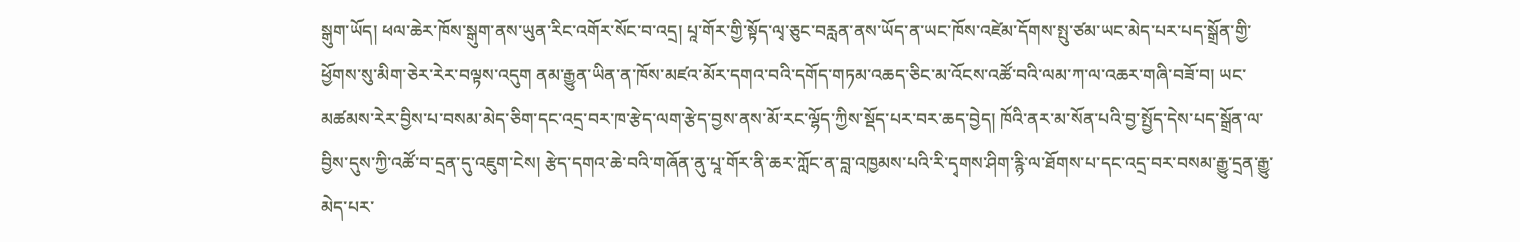སྒུག་ཡོད། ཕལ་ཆེར་ཁོས་སྒུག་ནས་ཡུན་རིང་འགོར་སོང་བ་འདྲ། པཱ་གོར་གྱི་སྟོད་ལྭ་ཅུང་བརླན་ནས་ཡོད་ན་ཡང་ཁོས་འཛེམ་དོགས་སྤུ་ཙམ་ཡང་མེད་པར་པད་སྒྲོན་གྱི་ཕྱོགས་སུ་མིག་ཅེར་རེར་བལྟས་འདུག ནམ་རྒྱུན་ཡིན་ན་ཁོས་མཛའ་མོར་དགའ་བའི་དགོད་གཏམ་འཆད་ཅིང་མ་འོངས་འཚོ་བའི་ལམ་ཀ་ལ་འཆར་གཞི་བཟོ་བ། ཡང་མཚམས་རེར་བྱིས་པ་བསམ་མེད་ཅིག་དང་འདྲ་བར་ཁ་རྩེད་ལག་རྩེད་བྱས་ནས་མོ་རང་ལྷོད་ཀྱིས་སྡོད་པར་བར་ཆད་བྱེད། ཁོའི་ནར་མ་སོན་པའི་བྱ་སྤྱོད་དེས་པད་སྒྲོན་ལ་བྱིས་དུས་ཀྱི་འཚོ་བ་དྲན་དུ་འཇུག་ངེས། རྩེད་དགའ་ཆེ་བའི་གཞོན་ནུ་པཱ་གོར་ནི་ཆར་ཀློང་ན་བླ་འཁྱམས་པའི་རི་དྭགས་ཤིག་རྙི་ལ་ཐོགས་པ་དང་འདྲ་བར་བསམ་རྒྱུ་དྲན་རྒྱུ་མེད་པར་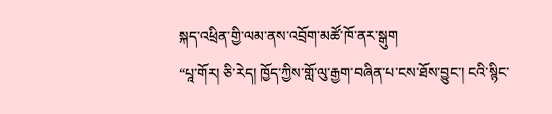སྐད་འཕྲིན་གྱི་ལམ་ནས་འབྲོག་མཚོ་ཁོ་ནར་སྒུག
“པཱ་གོར། ཅི་རེད། ཁྱོད་ཀྱིས་གློ་ལུ་རྒྱག་བཞིན་པ་ངས་ཐོས་བྱུང་། ངའི་སྙིང་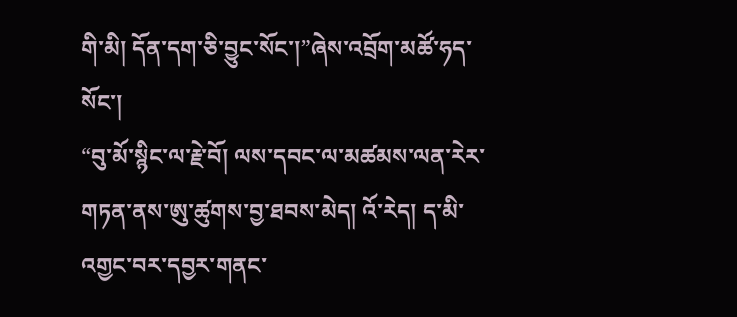གི་མི། དོན་དག་ཅི་བྱུང་སོང་།”ཞེས་འབྲོག་མཚོ་ཧད་སོང་།
“བུ་མོ་སྙིང་ལ་རྗེ་བོ། ལས་དབང་ལ་མཚམས་ལན་རེར་གཏན་ནས་ཨུ་ཚུགས་བྱ་ཐབས་མེད། འོ་རེད། ད་མི་འགྱང་བར་དབྱར་གནང་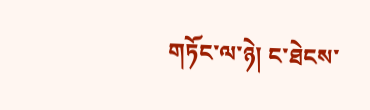གཏོང་ལ་ཉེ། ང་ཐེངས་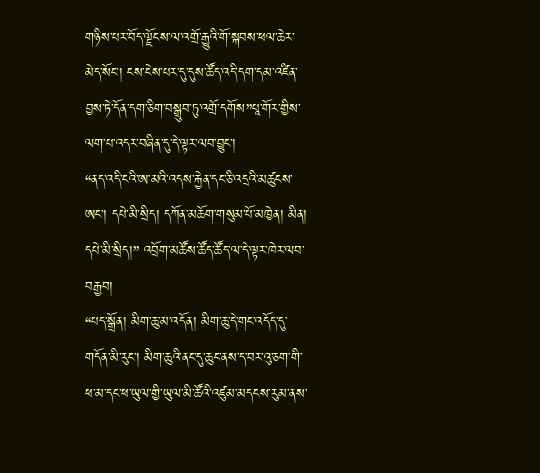གཉིས་པར་བོད་ལྗོངས་ལ་འགྲོ་རྒྱུའི་གོ་སྐབས་ཕལ་ཆེར་མེད་སོང་། ངས་ངེས་པར་དུ་དུས་ཚོད་འདི་དག་དམ་འཛིན་བྱས་ཏེ་དོན་དག་ཅིག་བསྒྲུབ་ཏུ་འགྲོ་དགོས”པཱ་གོར་གྱིས་ལག་པ་འདར་བཞིན་དུ་དེ་ལྟར་ལབ་བྱུང་།
“ནད་འདི་ངའི་ཨ་མའི་འདས་རྐྱེན་དང་ཅི་འདྲའི་མཚུངས་ཨང་། དཔེ་མི་སྲིད། དཀོན་མཆོག་གསུམ་པོ་མཁྱེན། མིན། དཔེ་མི་སྲིད།” འབྲོག་མཚོས་ཚོད་ཚོད་ལ་དེ་ལྟར་ཁེར་ལབ་བརྒྱབ།
“པད་སྒྲོན། མིག་ཆུ་མ་འདོན། མིག་ཆུ་དེ་གང་འདོད་དུ་གདོན་མི་རུང་། མིག་ཆུའི་ནང་དུ་ཆུང་ནས་ད་བར་འུ་ཅག་གི་ཕ་མ་དང་ཕ་ཡུལ་གྱི་ཡུལ་མི་ཚོའི་འཛུམ་མདངས་རུམ་ནས་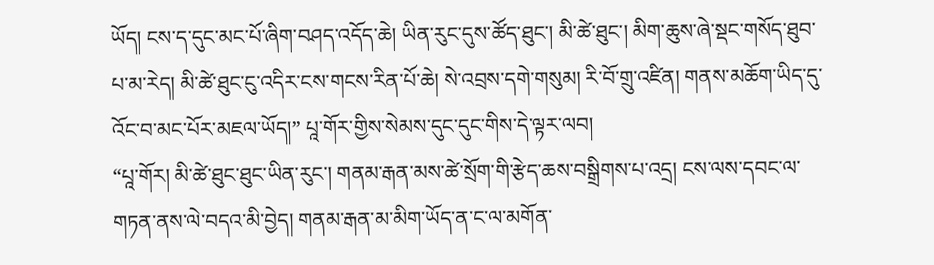ཡོད། ངས་ད་དུང་མང་པོ་ཞིག་བཤད་འདོད་ཆེ། ཡིན་རུང་དུས་ཚོད་ཐུང་། མི་ཚེ་ཐུང་། མིག་ཆུས་ཞེ་སྡང་གསོད་ཐུབ་པ་མ་རེད། མི་ཚེ་ཐུང་ངུ་འདིར་ངས་གངས་རིན་པོ་ཆེ། སེ་འབྲས་དགེ་གསུམ། རི་བོ་གྲུ་འཛིན། གནས་མཆོག་ཡིད་དུ་འོང་བ་མང་པོར་མཇལ་ཡོད།” པཱ་གོར་གྱིས་སེམས་དུང་དུང་གིས་དེ་ལྟར་ལབ།
“པཱ་གོར། མི་ཚེ་ཐུང་ཐུང་ཡིན་རུང་། གནམ་རྒན་མས་ཚེ་སྲོག་གི་རྩེད་ཆས་བསྒྲིགས་པ་འདྲ། ངས་ལས་དབང་ལ་གཏན་ནས་ལེ་བདའ་མི་བྱེད། གནམ་རྒན་མ་མིག་ཡོད་ན་ང་ལ་མགོན་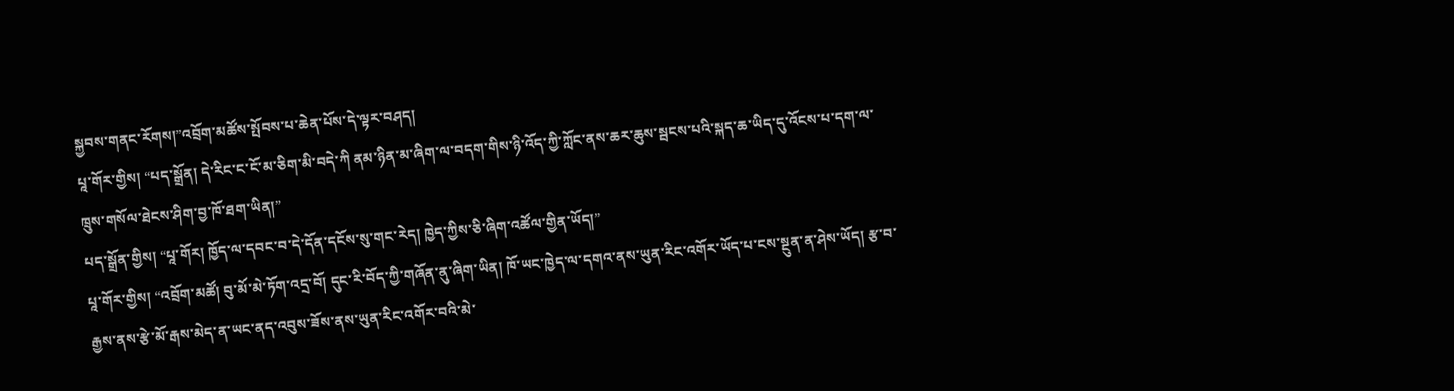སྐྱབས་གནང་རོགས།”འབྲོག་མཚོས་སྤོབས་པ་ཆེན་པོས་དེ་ལྟར་བཤད།
པཱ་གོར་གྱིས། “པད་སྒྲོན། དེ་རིང་ང་ངོ་མ་ཅིག་མི་བདེ་ཀི ནམ་ཉིན་མ་ཞིག་ལ་བདག་གིས་ཉི་འོད་ཀྱི་ཀློང་ནས་ཆར་ཆུས་སྦངས་པའི་སྐད་ཆ་ཡིད་དུ་འོངས་པ་དག་ལ་ཁྲུས་གསོལ་ཐེངས་ཤིག་བྱ་ཁོ་ཐག་ཡིན།”
པད་སྒྲོན་གྱིས། “པཱ་གོར། ཁྱོད་ལ་དབང་བ་དེ་དོན་དངོས་སུ་གང་རེད། ཁྱེད་ཀྱིས་ཅི་ཞིག་འཚོལ་གྱིན་ཡོད།”
པཱ་གོར་གྱིས། “འབྲོག་མཚོ། བུ་མོ་མེ་ཏོག་འདྲ་བོ། དུང་རི་བོད་ཀྱི་གཞོན་ནུ་ཞིག་ཡིན། ཁོ་ཡང་ཁྱེད་ལ་དགའ་ནས་ཡུན་རིང་འགོར་ཡོད་པ་ངས་སྔུན་ན་ཤེས་ཡོད། རྩ་བ་རྒྱས་ནས་རྩེ་མོ་རྒས་མེད་ན་ཡང་ནད་འབུས་ཟོས་ནས་ཡུན་རིང་འགོར་བའི་མེ་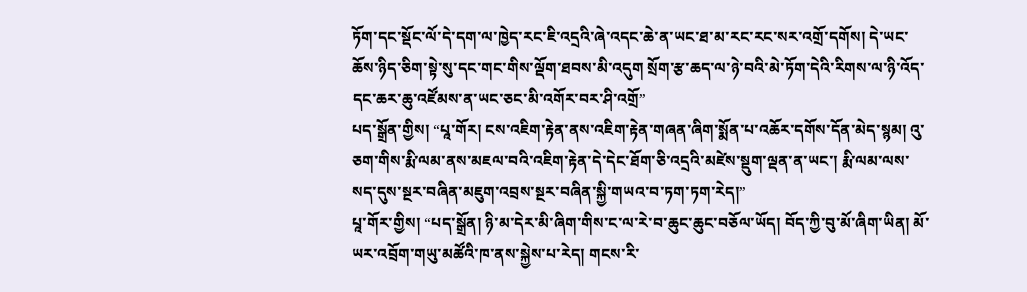ཏོག་དང་སྡོང་ལོ་དེ་དག་ལ་ཁྱེད་རང་ཇི་འདྲའི་ཞེ་འདང་ཆེ་ན་ཡང་ཐ་མ་རང་རང་སར་འགྲོ་དགོས། དེ་ཡང་ཆོས་ཉིད་ཅིག་སྟེ་སུ་དང་གང་གིས་ལྡོག་ཐབས་མི་འདུག སྲོག་རྩ་ཆད་ལ་ཉེ་བའི་མེ་ཏོག་དེའི་རིགས་ལ་ཉི་འོད་དང་ཆར་ཆུ་འཛོམས་ན་ཡང་ཅང་མི་འགོར་བར་ཤི་འགྲོ”
པད་སྒྲོན་གྱིས། “པཱ་གོར། ངས་འཇིག་རྟེན་ནས་འཇིག་རྟེན་གཞན་ཞིག་སྨོན་པ་འཆོར་དགོས་དོན་མེད་སྙམ། འུ་ཅག་གིས་རྨི་ལམ་ནས་མཇལ་བའི་འཇིག་རྟེན་དེ་དེང་ཐོག་ཅི་འདྲའི་མཛེས་སྡུག་ལྡན་ན་ཡང་། རྨི་ལམ་ལས་སད་དུས་སྔར་བཞིན་མཇུག་འབྲས་སྔར་བཞིན་སྐྱི་གཡའ་བ་ཏག་ཏག་རེད།”
པཱ་གོར་གྱིས། “པད་སྒྲོན། ཉི་མ་དེར་མི་ཞིག་གིས་ང་ལ་རེ་བ་ཆུང་ཆུང་བཅོལ་ཡོད། བོད་ཀྱི་བུ་མོ་ཞིག་ཡིན། མོ་ཡར་འབྲོག་གཡུ་མཚོའི་ཁ་ནས་སྐྱེས་པ་རེད། གངས་རི་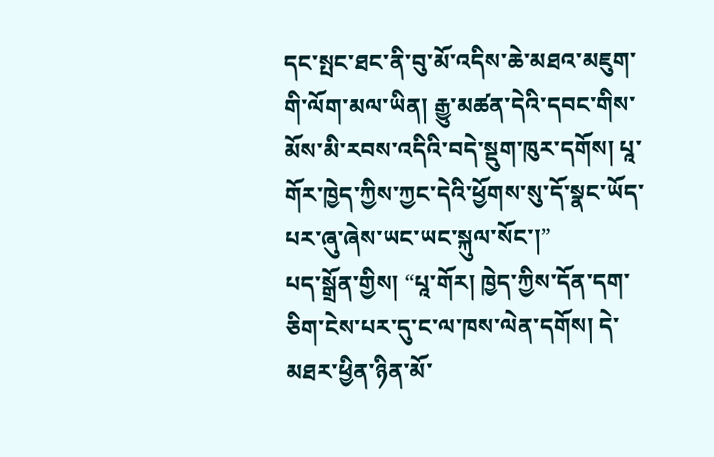དང་སྤང་ཐང་ནི་བུ་མོ་འདིས་ཆེ་མཐའ་མཇུག་གི་ལོག་མལ་ཡིན། རྒྱུ་མཚན་དེའི་དབང་གིས་མོས་མི་རབས་འདིའི་བདེ་སྡུག་ཁུར་དགོས། པཱ་གོར་ཁྱེད་ཀྱིས་ཀྱང་དེའི་ཕྱོགས་སུ་དོ་སྣང་ཡོད་པར་ཞུ་ཞེས་ཡང་ཡང་སྐུལ་སོང་།”
པད་སྒྲོན་གྱིས། “པཱ་གོར། ཁྱེད་ཀྱིས་དོན་དག་ཅིག་ངེས་པར་དུ་ང་ལ་ཁས་ལེན་དགོས། དེ་མཐར་ཕྱིན་ཉིན་མོ་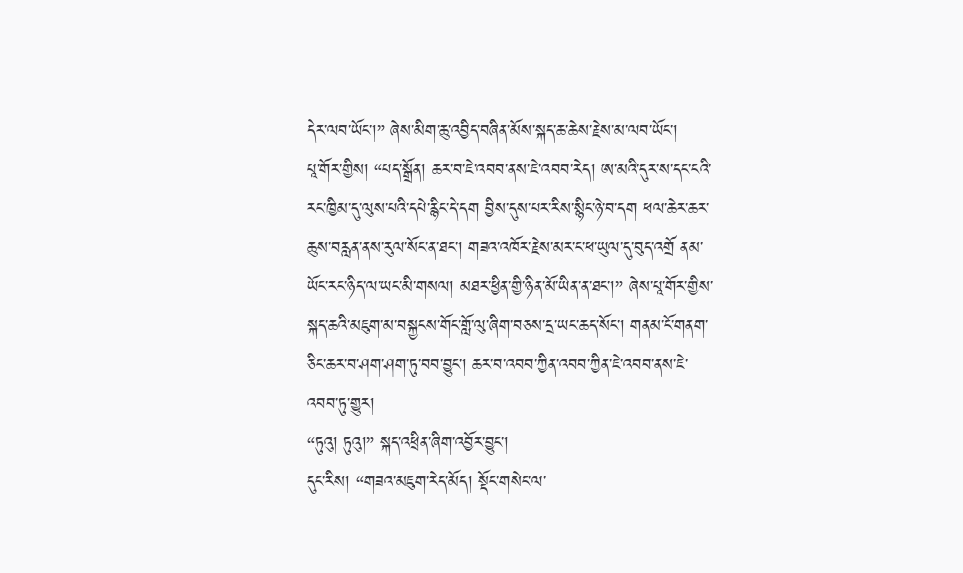དེར་ལབ་ཡོང་།” ཞེས་མིག་ཆུ་འབྱིད་བཞིན་མོས་སྐད་ཆ་ཆེས་རྗེས་མ་ལབ་ཡོང་།
པཱ་གོར་གྱིས། “པད་སྒྲོན། ཆར་བ་ཇེ་འབབ་ནས་ཇེ་འབབ་རེད། ཨ་མའི་དུར་ས་དང་ངའི་རང་ཁྱིམ་དུ་ལུས་པའི་དཔེ་རྙིང་དེ་དག བྱིས་དུས་པར་རིས་སྙིང་ཉེ་བ་དག ཕལ་ཆེར་ཆར་ཆུས་བརླན་ནས་རུལ་སོང་ན་ཐང་། གཟའ་འཁོར་རྗེས་མར་ང་ཕ་ཡུལ་དུ་བུད་འགྲོ ནམ་ཡོང་རང་ཉིད་ལ་ཡང་མི་གསལ། མཐར་ཕྱིན་གྱི་ཉིན་མོ་ཡིན་ན་ཐང་།” ཞེས་པཱ་གོར་གྱིས་སྐད་ཆའི་མཇུག་མ་བསྐྱངས་གོང་གློ་ལུ་ཞིག་བཅས་དྲ་ཡང་ཆད་སོང་། གནམ་ངོ་གནག་ཅིང་ཆར་བ་ཤག་ཤག་ཏུ་བབ་བྱུང་། ཆར་བ་འབབ་ཀྱིན་འབབ་ཀྱིན་ཇེ་འབབ་ནས་ཇེ་འབབ་ཏུ་གྱུར།
“ཏུའུ། ཏུའུ།” སྐད་འཕྲིན་ཞིག་འབྱོར་བྱུང་།
དུང་རིས། “གཟའ་མཇུག་རེད་མོད། སྡོང་གསེང་ལ་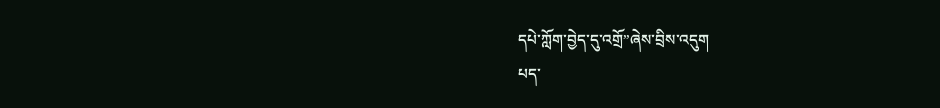དཔེ་ཀློག་བྱེད་དུ་འགྲོ”ཞེས་བྲིས་འདུག
པད་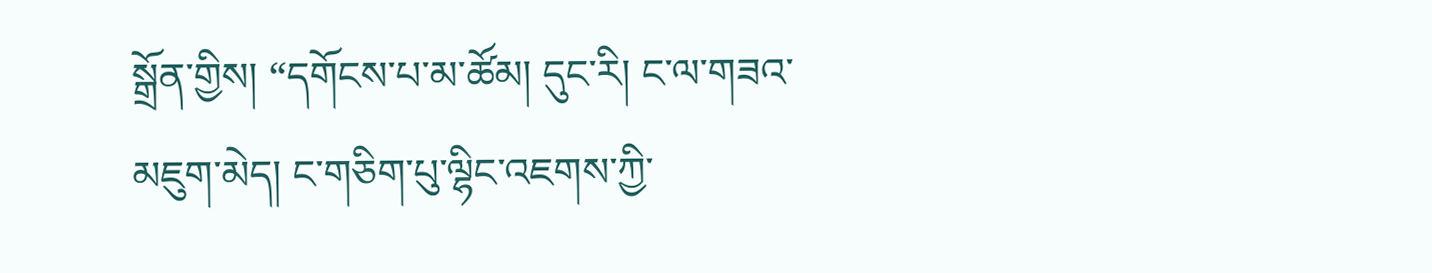སྒྲོན་གྱིས། “དགོངས་པ་མ་ཚོམ། དུང་རི། ང་ལ་གཟའ་མཇུག་མེད། ང་གཅིག་པུ་ལྷིང་འཇགས་ཀྱི་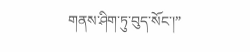གནས་ཤིག་ཏུ་བུད་སོང་།”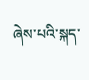ཞེས་པའི་སྐད་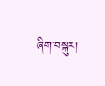ཞིག་བསྐུར།